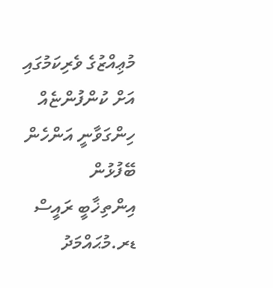މުޢިއްޒުގެ ވެރިކަމުގައި އަށް ކުންފުންޏެއް ހިންގަވާނީ އަންހެން ބޭފުޅުން
އިންތިޚާބީ ރައީސް ޑރ.މުޙައްމަދު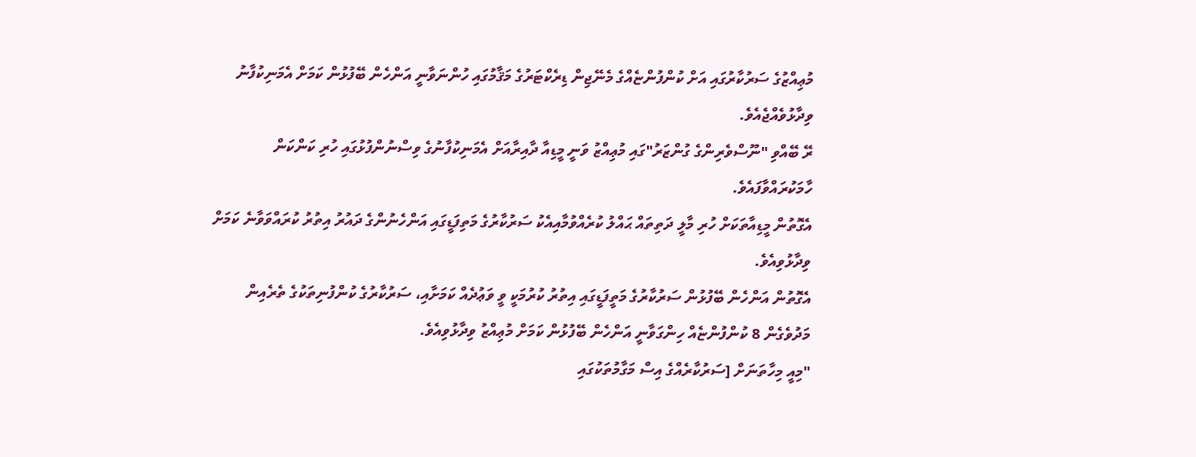މުޢިއްޒުގެ ސަރުކާރުގައި އަށް ކުންފުންޏެއްގެ މެނޭޖިން ޑިރެކްޓަރުގެ މަޤާމުގައި ހުންނަވާނީ އަންހެން ބޭފުޅުން ކަމަށް އެމަނިކުފާނު ވިދާޅުވެއްޖެއެވެ.
ރޭ ބޭއްވި "ނޫސްވެރިންގެ ގުންޒަރު"ގައި މުޢިއްޒު ވަނީ މީޑިއާ ދާއިރާއަށް އެމަނިކުފާނުގެ ވިސްނުންފުޅުގައި ހުރި ކަންކަން ހާމަކުރައްވާފައެވެ.
އެގޮތުން މީޑިއާތަކަށް ހުރި މާލީ ދަތިތައް ޙައްލު ކުރެއްވުމާއިއެކު ސަރުކާރުގެ މަތިފަޑީގައި އަންހެނުންގެ ދައުރު އިތުރު ކުރައްވަވާނެ ކަމަށް ވިދާޅުވިއެވެ.
އެގޮތުން އަންހެން ބޭފުޅުން ސަރުކާރުގެ މަތީފަޑީގައި އިތުރު ކުރުމަކީ ވީ ވަޢުދެއް ކަމަށާއި، ސަރުކާރުގެ ކުންފުނިތަކުގެ ތެރެއިން މަދުވެގެން 8 ކުންފުންޏެއް ހިންގަވާނީ އަންހެން ބޭފުޅުން ކަމަށް މުޢިއްޒު ވިދާޅުވިއެވެ.
"މިއީ މިހާތަނަށް [ސަރުކާރެއްގެ އިސް މަގާމުތަކުގައި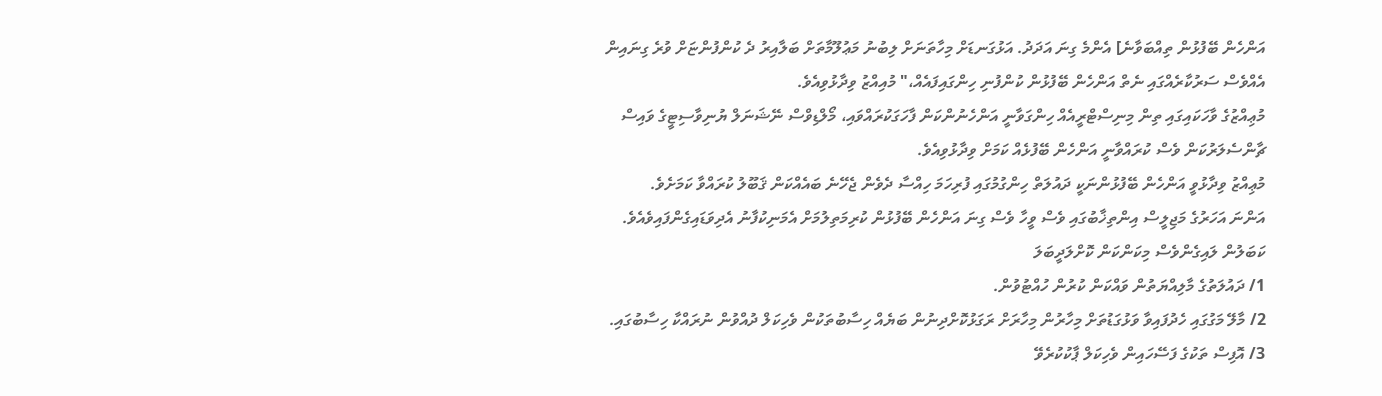އަންހެން ބޭފުޅުން ތިއްބަވާނެ] އެންމެ ގިނަ އަދަދު. އަޅުގަނޑަށް މިހާތަނަށް ލިބުނު މަޢުލޫމާތަށް ބަލާއިރު ދެ ކުންފުންޏަށް ވުރެ ގިނައިން އެއްވެސް ސަރުކާރެއްގައި ނެތް އަންހެން ބޭފުޅުން ކުންފުނި ހިންގައިފައެއް،" މުއިއްޒު ވިދާޅުވިއެވެ.
މުޢިއްޒުގެ ވާހަކައިގައި ތިން މިނިސްޓްރީއެއް ހިންގަވާނީ އަންހެނުންކަން ފާހަގަކުރައްވައި، މޯލްޑިވްސް ނޭޝަނަލް ޔުނިވާސިޓީގެ ވައިސް ޗާންސެލަރުކަން ވެސް ކުރައްވާނީ އަންހެން ބޭފުޅެއް ކަމަށް ވިދާޅުވިއެވެ.
މުޢިއްޒު ވިދާޅުވީ އަންހެން ބޭފުޅުންނަކީ ދައުލަތް ހިންގުމުގައި ފުރިހަމަ ހިއްސާ ދެވެން ޖެހޭނެ ބައެއްކަން ޤަބޫލު ކުރައްވާ ކަމަށެވެ.
އަންނަ އަހަރުގެ މަޖިލީސް އިންތިޚާބުގައި ވެސް ވީހާ ވެސް ގިނަ އަންހެން ބޭފުޅުން ކުރިމަތިލުމަށް އެމަނިކުފާނު އެދިވަޑައިގެންފައިވެއެވެ.
ކަބަލުން ލައިގެންވެސް މިކަންކަން ކޮށްލަދީބަލަ
1/ ދައުލަތުގެ މާލިއްޔަތުން ވައްކަން ކުރުން ހުއްޓުވުން.
2/ މާލޭ މަގުގައި ހެދުފައިވާ ވަޅުގަޑުތަށް މިހާރުން މިހާރަށް ރަގަޅުކޮށްދިނުން ބަޔެއް ހިސާބުތަކުން ވެހިކަލް ދުއްވުން ނުރައްކާ ހިސާބުގައި.
3/ އޮފިސް ތަކުގެ ފަސޭހައިން ވެހިކަލް ޕާކުކުރެވޭ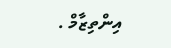އިންތިޒާމް .